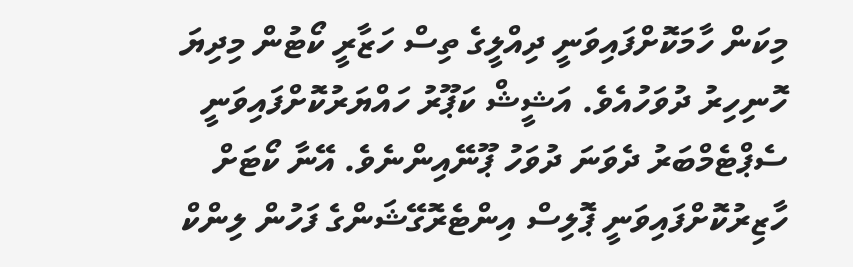މިކަން ހާމަކޮށްފައިވަނީ ދިއްލީގެ ތިސް ހަޒާރީ ކޯޓުން މިދިޔަ ހޮނިހިރު ދުވަހުއެވެ. އަޝީޝް ކަޕޫރު ހައްޔަރުކޮށްފައިވަނީ ސެޕްޓެމްބަރު ދެވަނަ ދުވަހު ޕޫނޭއިންނެވެ. އޭނާ ކޯޓަށް ހާޒިރުކޮށްފައިވަނީ ޕޮލިސް އިންޓެރޮގޭޝަންގެ ފަހުން ލިންކް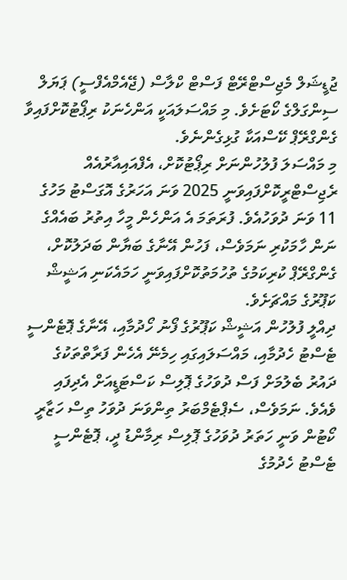ޖުޑީޝަލް މެޖިސްޓްރޭޓް ފަސްޓް ކްލާސް (ޖޭއެމްއެފްސީ) ޕަޔަލް ސިންގަލްގެ ކޯޓަށެވެ. މި މައްސަލައަކީ އަންހެނަކު ރިޕޯޓުކޮށްފައިވާ ގެންގްރޭޕް ކޭސްއަކާ ގުޅިގެންނެވެ.
މި މައްސަލަ ފުލުހުންނަށް ރިޕޯޓުކޮށް، އެފްއައިއާރުއެއް ރެޖިސްޓްރީކޮށްފައިވަނީ 2025 ވަނަ އަހަރުގެ އޮގަސްޓު މަހުގެ 11 ވަނަ ދުވަހުއެވެ. ފުރަތަމަ އެ އަންހެން މީހާ އިތުރު ބައެއްގެ ނަން ހާމަކުރި ނަމަވެސް، ފަހުން އޭނާގެ ބަޔާން ބަދަލުކޮށް، ގެންގްރޭޕް ކުރިކަމުގެ ތުހުމަތުކޮށްފައިވަނީ ހަމައެކަނި އަޝީޝް ކަޕޫރުގެ މައްޗަށެވެ.
ދިއްލީ ފުލުހުން އަޝީޝް ކަޕޫރުގެ ފޯނު ހޯދުމާއި، އޭނާގެ ޕޮޓެންސީ ޓެސްޓު ހެދުމާއި، މައްސަލައިގައި ހިމެނޭ އެހެން ފަރާތްތަކުގެ ދައުރު ބެލުމަށް ފަސް ދުވަހުގެ ޕޮލިސް ކަސްޓަޑީއަށް އެދިފައި ވެއެވެ. ނަމަވެސް، ސެޕްޓެމްބަރު ތިންވަނަ ދުވަހު ތިސް ހަޒާރީ ކޯޓުން ވަނީ ހަތަރު ދުވަހުގެ ޕޮލިސް ރިމާންޑު ދީ، ޕޮޓެންސީ ޓެސްޓު ހެދުމުގެ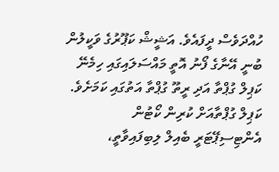ހުއްދަވެސް ދީފައެވެ. އަޝީޝް ކަޕޫރުގެ ވަކީލުން ބުނީ އޭނާގެ ފޯނު އޮތީ މައްސަލައިގައި ހިމެނޭ ކަޕިލް ގުޕްތާ އަދި ރީތޫ ގުޕްތާ އަތުގައި ކަމަށެވެ. ކަޕިލް ގުޕްތާއަށް ކުރިން ކޯޓުން އެންޓިސިޕޭޓަރީ ބެއިލް ލިބިފައިވާތީ،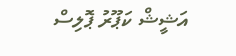އަޝީޝް ކަޕޫރު ޕޮލިސް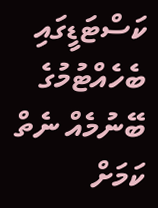ކަސްޓަޑީގައި ބެހެއްޓުމުގެ ބޭނުމެއް ނެތް ކަމަށް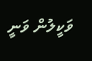ވަކީލުން ވަނީ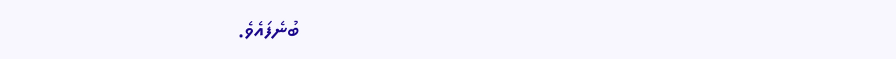ބުނެފައެވެ.